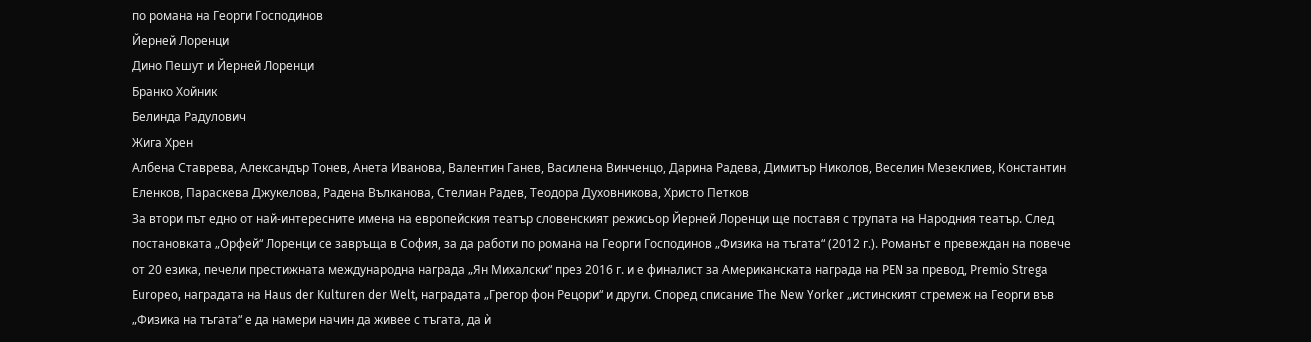по романа на Георги Господинов
Йерней Лоренци
Дино Пешут и Йерней Лоренци
Бранко Хойник
Белинда Радулович
Жига Хрен
Албена Ставрева, Александър Тонев, Анета Иванова, Валентин Ганев, Вacилена Bинченцо, Даpина Paдeвa, Димитър Николов, Веселин Мезеклиев, Константин Еленков, Параскева Джукелова, Радена Вълканова, Стелиан Радев, Теодора Духовникова, Христо Петков
За втори път едно от най-интересните имена на европейския театър словенският режисьор Йерней Лоренци ще поставя с трупата на Народния театър. След постановката „Орфей“ Лоренци се завръща в София, за да работи по романа на Георги Господинов „Физика на тъгата“ (2012 г.). Романът е превеждан на повече от 20 езика, печели престижната международна награда „Ян Михалски“ през 2016 г. и е финалист за Американската награда на PEN за превод, Premio Strega Europeo, наградата на Haus der Kulturen der Welt, наградата „Грегор фон Рецори“ и други. Според списание The New Yorker „истинският стремеж на Георги във „Физика на тъгата“ е да намери начин да живее с тъгата, да ѝ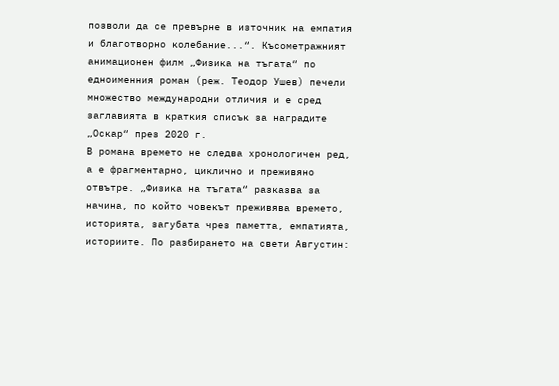позволи да се превърне в източник на емпатия и благотворно колебание...“. Късометражният анимационен филм „Физика на тъгата“ по едноименния роман (реж. Теодор Ушев) печели множество международни отличия и е сред заглавията в краткия списък за наградите „Оскар“ през 2020 г.
В романа времето не следва хронологичен ред, а е фрагментарно, циклично и преживяно отвътре. „Физика на тъгата“ разказва за начина, по който човекът преживява времето, историята, загубата чрез паметта, емпатията, историите. По разбирането на свети Августин: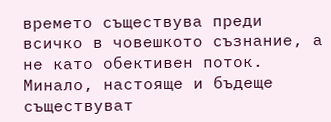времето съществува преди всичко в човешкото съзнание, а не като обективен поток. Минало, настояще и бъдеще съществуват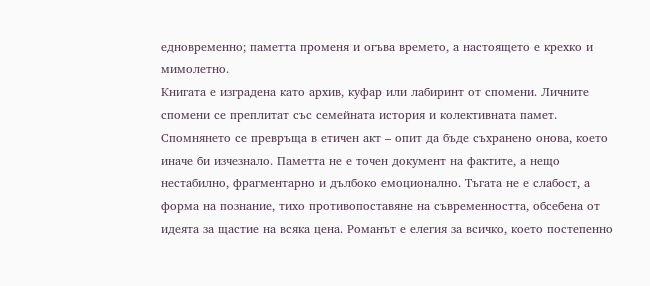едновременно; паметта променя и огъва времето, а настоящето е крехко и мимолетно.
Книгата е изградена като архив, куфар или лабиринт от спомени. Личните спомени се преплитат със семейната история и колективната памет. Спомнянето се превръща в етичен акт – опит да бъде съхранено онова, което иначе би изчезнало. Паметта не е точен документ на фактите, а нещо нестабилно, фрагментарно и дълбоко емоционално. Тъгата не е слабост, а форма на познание, тихо противопоставяне на съвременността, обсебена от идеята за щастие на всяка цена. Романът е елегия за всичко, което постепенно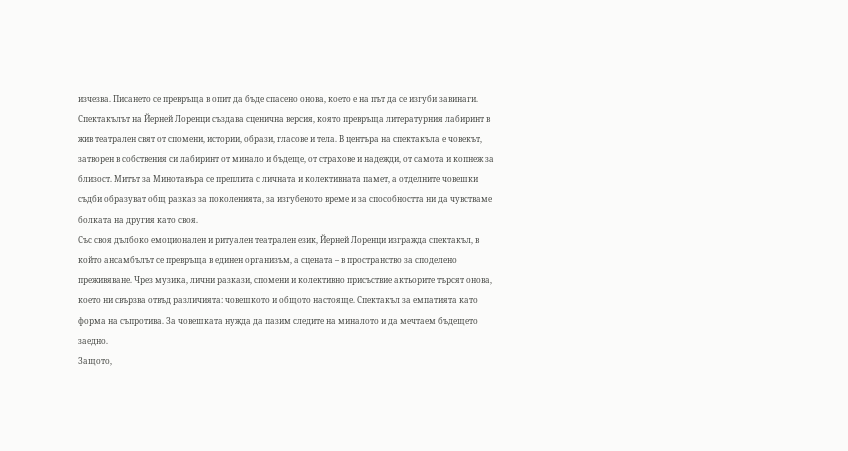изчезва. Писането се превръща в опит да бъде спасено онова, което е на път да се изгуби завинаги.
Спектакълът на Йерней Лоренци създава сценична версия, която превръща литературния лабиринт в жив театрален свят от спомени, истории, образи, гласове и тела. В центъра на спектакъла е човекът, затворен в собствения си лабиринт от минало и бъдеще, от страхове и надежди, от самота и копнеж за близост. Митът за Минотавъра се преплита с личната и колективната памет, а отделните човешки съдби образуват общ разказ за поколенията, за изгубеното време и за способността ни да чувстваме болката на другия като своя.
Със своя дълбоко емоционален и ритуален театрален език, Йерней Лоренци изгражда спектакъл, в който ансамбълът се превръща в единен организъм, а сцената – в пространство за споделено преживяване. Чрез музика, лични разкази, спомени и колективно присъствие актьорите търсят онова, което ни свързва отвъд различията: човешкото и общото настояще. Спектакъл за емпатията като форма на съпротива. За човешката нужда да пазим следите на миналото и да мечтаем бъдещето заедно.
Защото,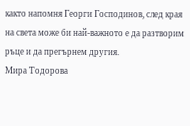както напомня Георги Господинов, след края на света може би най-важното е да разтворим ръце и да прегърнем другия.
Мира Тодорова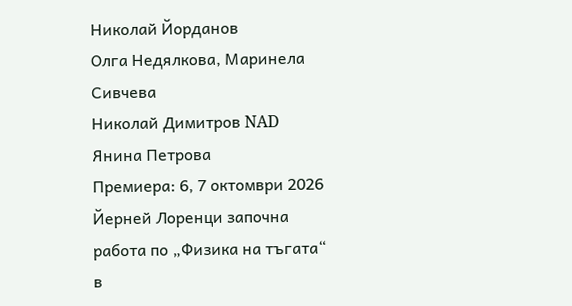Николай Йорданов
Олга Недялкова, Маринела Сивчева
Николай Димитров NAD
Янина Петрова
Премиера: 6, 7 октомври 2026
Йерней Лоренци започна работа по „Физика на тъгата“ в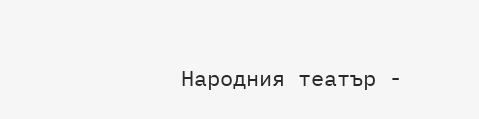Народния театър -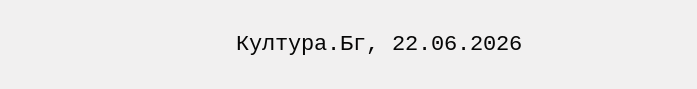Култура.Бг, 22.06.2026